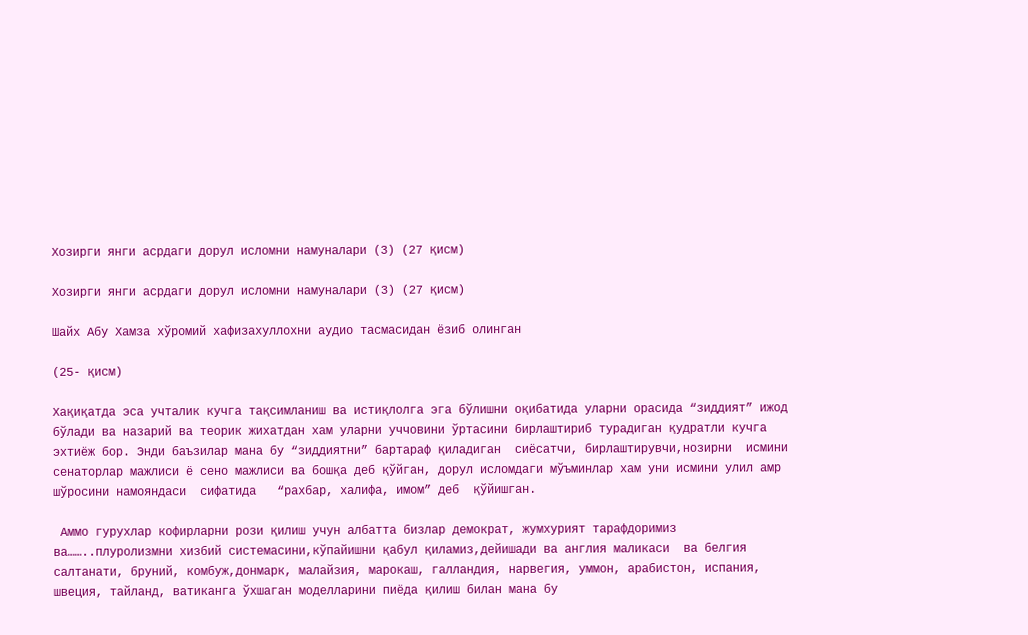Хозирги янги асрдаги дорул исломни намуналари (3) (27 қисм)

Хозирги янги асрдаги дорул исломни намуналари (3) (27 қисм)

Шайх Абу Хамза хўромий хафизахуллохни аудио тасмасидан ёзиб олинган

(25- қисм)

Хақиқатда эса учталик кучга тақсимланиш ва истиқлолга эга бўлишни оқибатида уларни орасида “зиддият” ижод бўлади ва назарий ва теорик жихатдан хам уларни уччовини ўртасини бирлаштириб турадиган қудратли кучга эхтиёж бор. Энди баъзилар мана бу “зиддиятни” бартараф қиладиган  сиёсатчи, бирлаштирувчи,нозирни  исмини сенаторлар мажлиси ё сено мажлиси ва бошқа деб қўйган, дорул исломдаги мўъминлар хам уни исмини улил амр шўросини намояндаси  сифатида   “рахбар, халифа, имом” деб  қўйишган.

 Аммо гурухлар кофирларни рози қилиш учун албатта бизлар демократ, жумхурият тарафдоримиз ва……..плуролизмни хизбий системасини,кўпайишни қабул қиламиз,дейишади ва англия маликаси  ва белгия салтанати, бруний, комбуж,донмарк, малайзия, марокаш, галландия, нарвегия, уммон, арабистон, испания, швеция, тайланд, ватиканга ўхшаган моделларини пиёда қилиш билан мана бу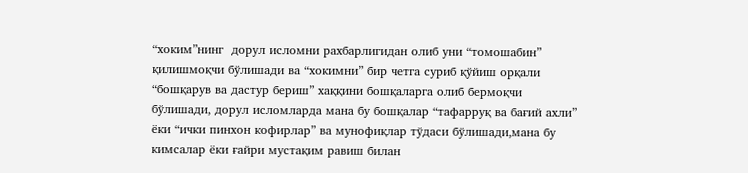“хоким”нинг  дорул исломни рахбарлигидан олиб уни “томошабин” қилишмоқчи бўлишади ва “хокимни” бир четга суриб қўйиш орқали “бошқарув ва дастур бериш” хаққини бошқаларга олиб бермоқчи бўлишади, дорул исломларда мана бу бошқалар “тафарруқ ва бағий ахли” ёки “ички пинхон кофирлар” ва мунофиқлар тўдаси бўлишади,мана бу кимсалар ёки ғайри мустақим равиш билан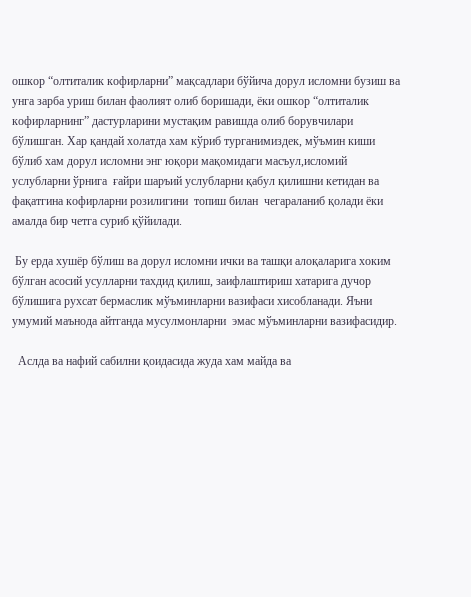ошкор “олтиталик кофирларни” мақсадлари бўйича дорул исломни бузиш ва унга зарба уриш билан фаолият олиб боришади, ёки ошкор “олтиталик кофирларнинг” дастурларини мустақим равишда олиб борувчилари бўлишган. Хар қандай холатда хам кўриб турганимиздек, мўъмин киши бўлиб хам дорул исломни энг юқори мақомидаги масъул,исломий услубларни ўрнига  ғайри шаръий услубларни қабул қилишни кетидан ва фақатгина кофирларни розилигини  топиш билан  чегараланиб қолади ёки амалда бир четга суриб қўйилади.

 Бу ерда хушёр бўлиш ва дорул исломни ички ва ташқи алоқаларига хоким бўлган асосий усулларни тахдид қилиш, заифлаштириш хатарига дучор бўлишига рухсат бермаслик мўъминларни вазифаси хисобланади. Яъни умумий маънода айтганда мусулмонларни  эмас мўъминларни вазифасидир.

  Аслда ва нафий сабилни қоидасида жуда хам майда ва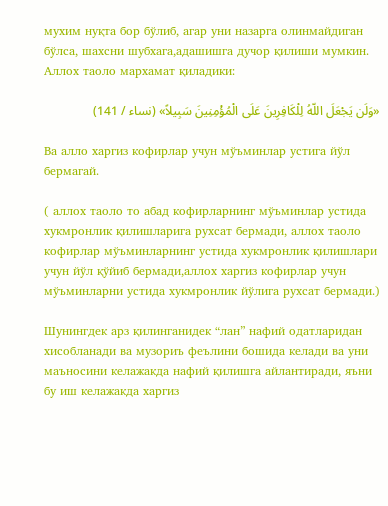мухим нуқта бор бўлиб, агар уни назарга олинмайдиган бўлса, шахсни шубхага,адашишга дучор қилиши мумкин. Аллох таоло мархамат қиладики:

«وَلَن یَجْعَلَ اللّهُ لِلْکَافِرِینَ عَلَى الْمُؤْمِنِینَ سَبِیلاً» (نساء / 141)

Ва алло харгиз кофирлар учун мўъминлар устига йўл бермагай.

( аллох таоло то абад кофирларнинг мўъминлар устида хукмронлик қилишларига рухсат бермади, аллох таоло кофирлар мўъминларнинг устида хукмронлик қилишлари учун йўл қўйиб бермади,аллох харгиз кофирлар учун мўъминларни устида хукмронлик йўлига рухсат бермади.)

Шунингдек арз қилинганидек “лан” нафий одатларидан хисобланади ва музориъ феълини бошида келади ва уни маъносини келажакда нафий қилишга айлантиради, яъни бу иш келажакда харгиз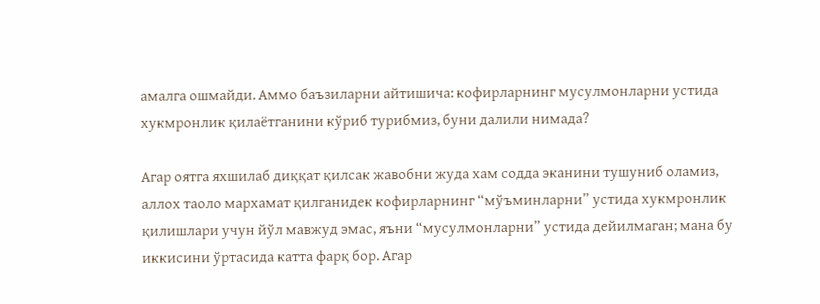амалга ошмайди. Аммо баъзиларни айтишича: кофирларнинг мусулмонларни устида хукмронлик қилаётганини кўриб турибмиз, буни далили нимада?

Агар оятга яхшилаб диққат қилсак жавобни жуда хам содда эканини тушуниб оламиз, аллох таоло мархамат қилганидек кофирларнинг “мўъминларни” устида хукмронлик қилишлари учун йўл мавжуд эмас, яъни “мусулмонларни” устида дейилмаган; мана бу иккисини ўртасида катта фарқ бор. Агар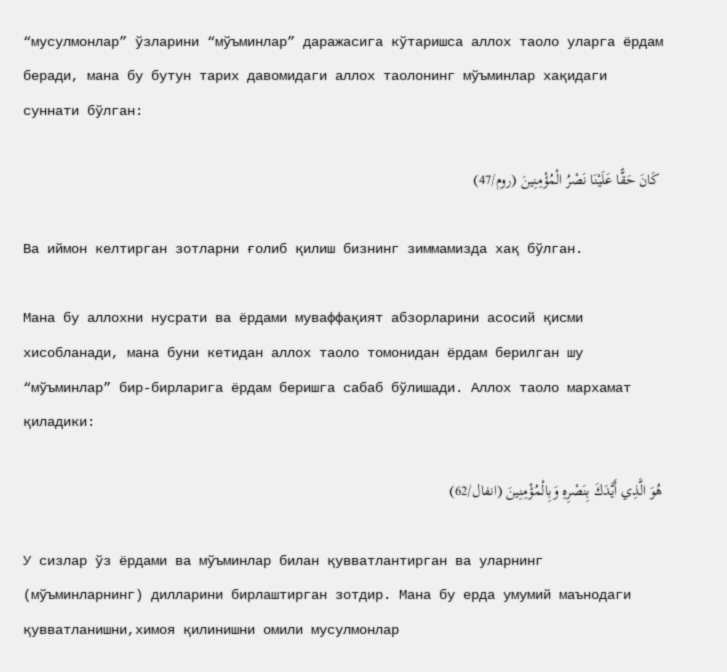“мусулмонлар” ўзларини “мўъминлар” даражасига кўтаришса аллох таоло уларга ёрдам беради, мана бу бутун тарих давомидаги аллох таолонинг мўъминлар хақидаги суннати бўлган:

 كَانَ حَقًّا عَلَيْنَا نَصْرُ الْمُؤْمِنِينَ (روم/47)

Ва иймон келтирган зотларни ғолиб қилиш бизнинг зиммамизда хақ бўлган.

Мана бу аллохни нусрати ва ёрдами муваффақият абзорларини асосий қисми хисобланади, мана буни кетидан аллох таоло томонидан ёрдам берилган шу “мўъминлар” бир-бирларига ёрдам беришга сабаб бўлишади. Аллох таоло мархамат қиладики:

هُوَ الَّذِي أَيَّدَكَ بِنَصْرِهِ وَبِالْمُؤْمِنِينَ (انفال/62)

У сизлар ўз ёрдами ва мўъминлар билан қувватлантирган ва уларнинг (мўъминларнинг) дилларини бирлаштирган зотдир. Мана бу ерда умумий маънодаги  қувватланишни,химоя қилинишни омили мусулмонлар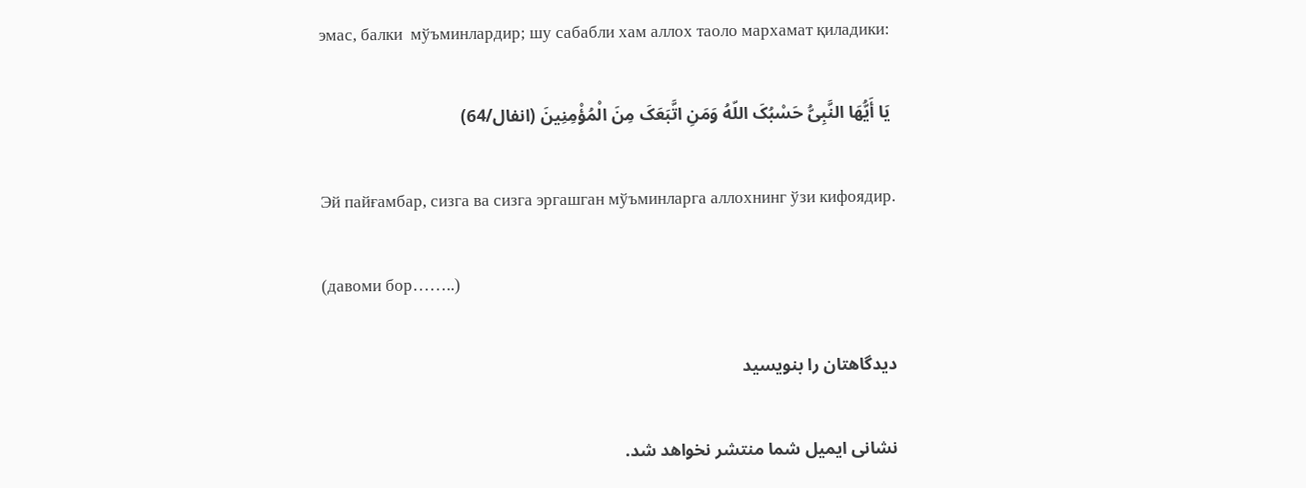эмас, балки  мўъминлардир; шу сабабли хам аллох таоло мархамат қиладики:

 یَا أَیُّهَا النَّبِیُّ حَسْبُکَ اللّهُ وَمَنِ اتَّبَعَکَ مِنَ الْمُؤْمِنِینَ (انفال/64)

Эй пайғамбар, сизга ва сизга эргашган мўъминларга аллохнинг ўзи кифоядир.

(давоми бор……..)

دیدگاهتان را بنویسید

نشانی ایمیل شما منتشر نخواهد شد.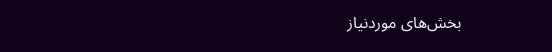بخش‌های موردنیاز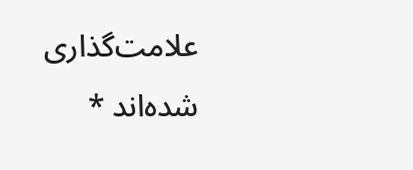علامت‌گذاری شده‌اند *